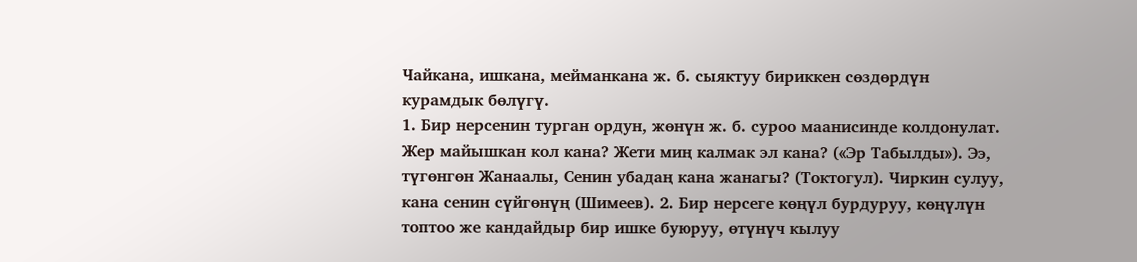Чайкана, ишкана, мейманкана ж. б. сыяктуу бириккен сөздөрдүн курамдык бөлүгү.
1. Бир нерсенин турган ордун, жөнүн ж. б. суроо маанисинде колдонулат. Жер майышкан кол кана? Жети миң калмак эл кана? («Эр Табылды»). Ээ, түгөнгөн Жанаалы, Сенин убадаң кана жанагы? (Токтогул). Чиркин сулуу, кана сенин сүйгөнүң (Шимеев). 2. Бир нерсеге көңүл бурдуруу, көңүлүн топтоо же кандайдыр бир ишке буюруу, өтүнүч кылуу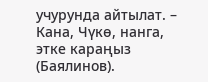учурунда айтылат. – Кана, Чүкө, нанга, этке караңыз (Баялинов).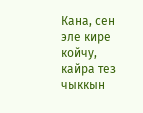Кана, сен эле кире койчу, кайра тез чыккын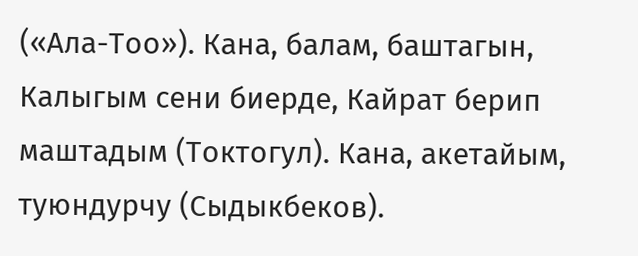(«Ала-Тоо»). Кана, балам, баштагын, Калыгым сени биерде, Кайрат берип маштадым (Токтогул). Кана, акетайым, туюндурчу (Сыдыкбеков).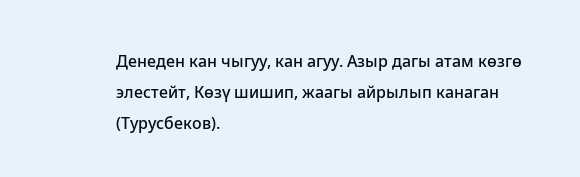Денеден кан чыгуу, кан агуу. Азыр дагы атам көзгө элестейт, Көзү шишип, жаагы айрылып канаган (Турусбеков).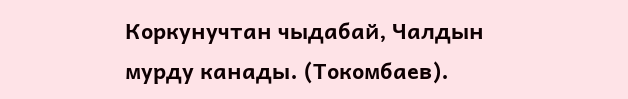Коркунучтан чыдабай, Чалдын мурду канады. (Токомбаев).